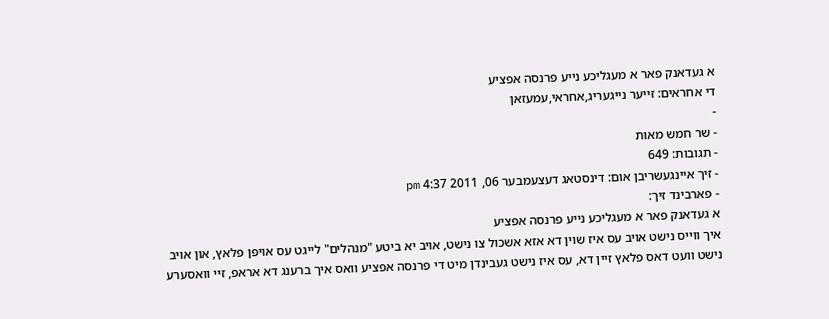א געדאנק פאר א מעגליכע נייע פרנסה אפציע
די אחראים: זייער נייגעריג,אחראי,עמעזאן
-
- שר חמש מאות
- תגובות: 649
- זיך איינגעשריבן אום: דינסטאג דעצעמבער 06, 2011 4:37 pm
- פארבינד זיך:
א געדאנק פאר א מעגליכע נייע פרנסה אפציע
איך ווייס נישט אויב עס איז שוין דא אזא אשכול צו נישט, אויב יא ביטע "מנהלים" לייגט עס אויפן פלאץ, און אויב נישט וועט דאס פלאץ זיין דא, עס איז נישט געבינדן מיט די פרנסה אפציע וואס איך ברענג דא אראפ, זיי וואסערע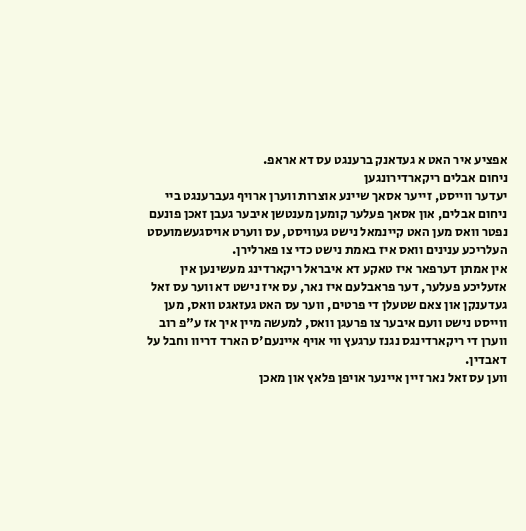אפציע איר האט א געדאנק ברענגט עס דא אראפ.
ניחום אבלים ריקארדירונגען
יעדער ווייסט, זייער אסאך שיינע אוצרות ווערן ארויף געברענגט ביי ניחום אבלים, און אסאך פעלער קומען מענטשן איבער געבן זאכן פונעם נפטר וואס מען האט קיינמאל נישט געוויסט, עס ווערט אויסגעשמועסט העלריכע ענינים וואס איז באמת נישט כדי צו פארלירן.
אין אמתן דערפאר איז טאקע דא איבראל ריקארדינג מעשינען אין אזעליכע פעלער, דער פראבלעם איז נאר, עס איז נישט דא ווער עס זאל געדענקן און צאם שטעלן די פרטים, ווער עס האט געזאגט וואס, מען ווייסט נישט וועם איבער צו פרעגן וואס, למעשה מיין איך אז ע"פ רוב ווערן די ריקארדינגס נגנז ערגעץ ווי אויף איינעם'ס הארד דריוו וחבל על דאבדין.
ווען עס זאל נאר זיין איינער אויפן פלאץ און מאכן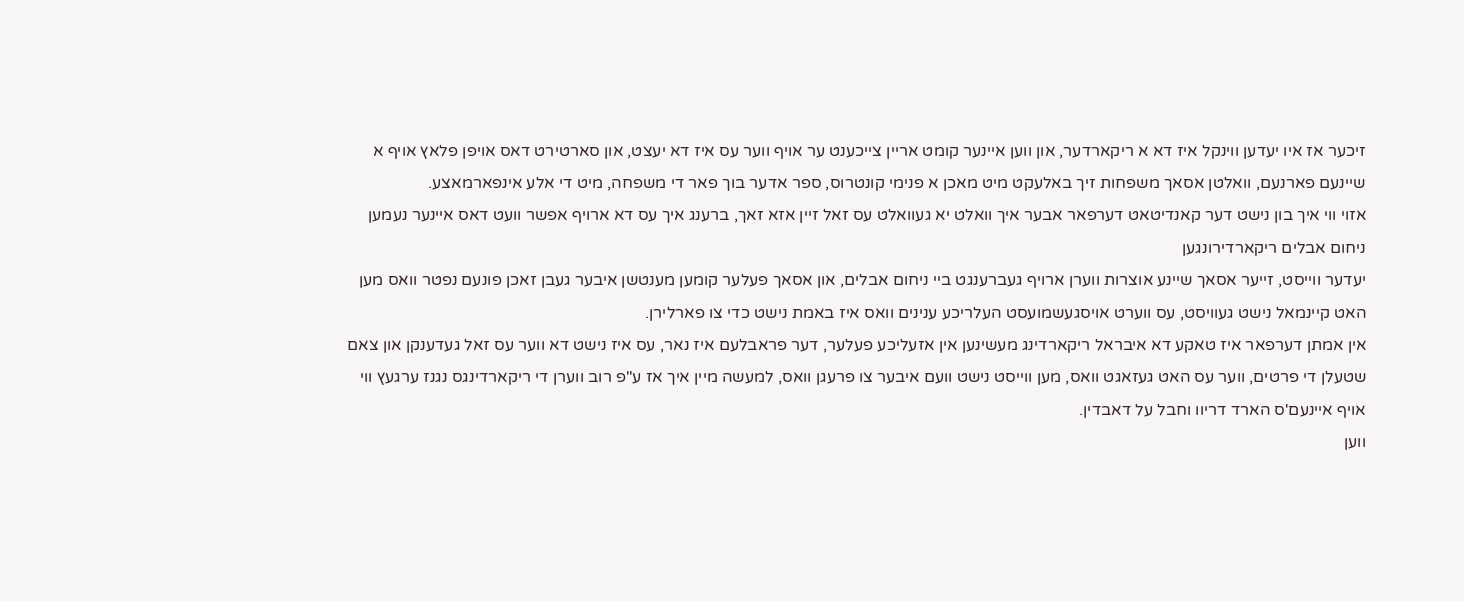זיכער אז איו יעדען ווינקל איז דא א ריקארדער, און ווען איינער קומט אריין צייכענט ער אויף ווער עס איז דא יעצט, און סארטירט דאס אויפן פלאץ אויף א שיינעם פארנעם, וואלטן אסאך משפחות זיך באלעקט מיט מאכן א פנימי קונטרוס, ספר אדער בוך פאר די משפחה, מיט די אלע אינפארמאצע.
אזוי ווי איך בון נישט דער קאנדיטאט דערפאר אבער איך וואלט יא געוואלט עס זאל זיין אזא זאך, ברענג איך עס דא ארויף אפשר וועט דאס איינער נעמען
ניחום אבלים ריקארדירונגען
יעדער ווייסט, זייער אסאך שיינע אוצרות ווערן ארויף געברענגט ביי ניחום אבלים, און אסאך פעלער קומען מענטשן איבער געבן זאכן פונעם נפטר וואס מען האט קיינמאל נישט געוויסט, עס ווערט אויסגעשמועסט העלריכע ענינים וואס איז באמת נישט כדי צו פארלירן.
אין אמתן דערפאר איז טאקע דא איבראל ריקארדינג מעשינען אין אזעליכע פעלער, דער פראבלעם איז נאר, עס איז נישט דא ווער עס זאל געדענקן און צאם שטעלן די פרטים, ווער עס האט געזאגט וואס, מען ווייסט נישט וועם איבער צו פרעגן וואס, למעשה מיין איך אז ע"פ רוב ווערן די ריקארדינגס נגנז ערגעץ ווי אויף איינעם'ס הארד דריוו וחבל על דאבדין.
ווען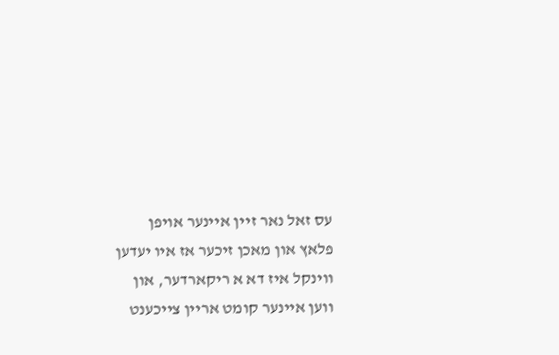עס זאל נאר זיין איינער אויפן פלאץ און מאכן זיכער אז איו יעדען ווינקל איז דא א ריקארדער, און ווען איינער קומט אריין צייכענט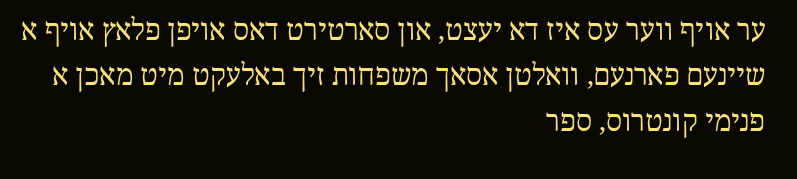ער אויף ווער עס איז דא יעצט, און סארטירט דאס אויפן פלאץ אויף א שיינעם פארנעם, וואלטן אסאך משפחות זיך באלעקט מיט מאכן א פנימי קונטרוס, ספר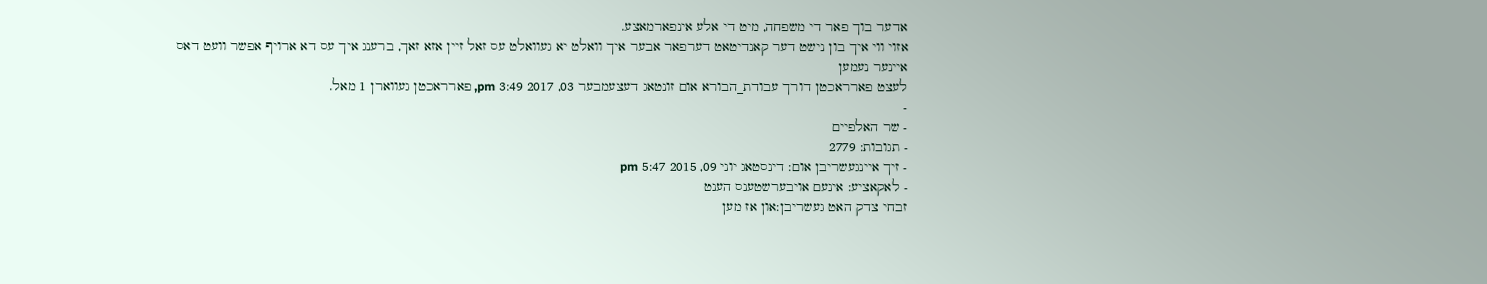אדער בוך פאר די משפחה, מיט די אלע אינפארמאצע.
אזוי ווי איך בון נישט דער קאנדיטאט דערפאר אבער איך וואלט יא געוואלט עס זאל זיין אזא זאך, ברענג איך עס דא ארויף אפשר וועט דאס איינער נעמען
לעצט פארראכטן דורך עבודת_הבורא אום זונטאג דעצעמבער 03, 2017 3:49 pm, פארראכטן געווארן 1 מאל.
-
- שר האלפיים
- תגובות: 2779
- זיך איינגעשריבן אום: דינסטאג יוני 09, 2015 5:47 pm
- לאקאציע: אינעם אויבערשטענס הענט
זבחי צדק האט געשריבן:און אז מען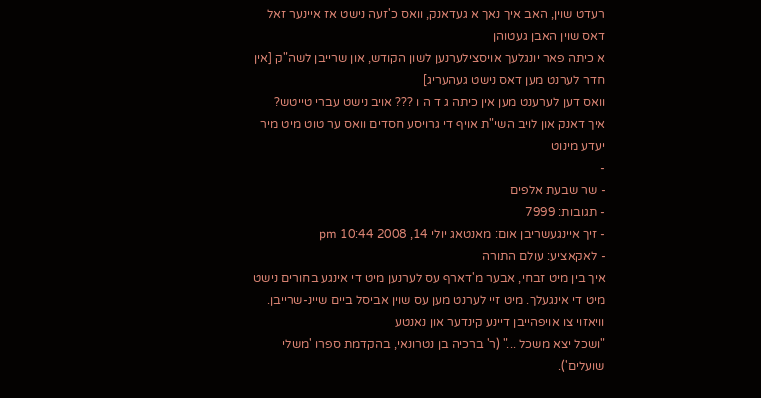רעדט שוין, האב איך נאך א געדאנק, וואס כ'זעה נישט אז איינער זאל דאס שוין האבן געטוהן
א כיתה פאר יונגלעך אויסצילערנען לשון הקודש, און שרייבן לשה"ק [אין חדר לערנט מען דאס נישט געהעריג]
וואס דען לערענט מען אין כיתה ג ד ה ו ??? אויב נישט עברי טייטש?
איך דאנק און לויב השי"ת אויף די גרויסע חסדים וואס ער טוט מיט מיר יעדע מינוט
-
- שר שבעת אלפים
- תגובות: 7999
- זיך איינגעשריבן אום: מאנטאג יולי 14, 2008 10:44 pm
- לאקאציע: עולם התורה
איך בין מיט זבחי, אבער מ'דארף עס לערנען מיט די אינגע בחורים נישט מיט די אינגעלך. מיט זיי לערנט מען עס שוין אביסל ביים שיינ-שרייבן.
וויאזוי צו אויפהייבן דיינע קינדער און נאנטע
"ושכל יצא משכל ..." (ר' ברכיה בן נטרונאי, בהקדמת ספרו 'משלי שועלים').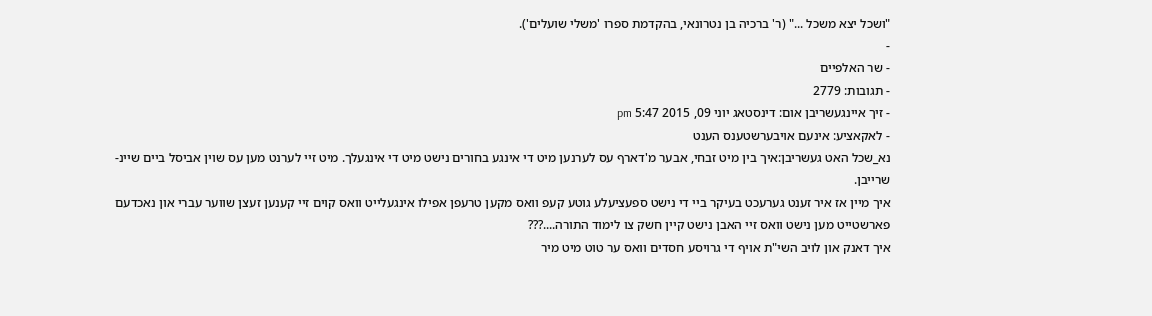"ושכל יצא משכל ..." (ר' ברכיה בן נטרונאי, בהקדמת ספרו 'משלי שועלים').
-
- שר האלפיים
- תגובות: 2779
- זיך איינגעשריבן אום: דינסטאג יוני 09, 2015 5:47 pm
- לאקאציע: אינעם אויבערשטענס הענט
נא_שכל האט געשריבן:איך בין מיט זבחי, אבער מ'דארף עס לערנען מיט די אינגע בחורים נישט מיט די אינגעלך. מיט זיי לערנט מען עס שוין אביסל ביים שיינ-שרייבן.
איך מיין אז איר זענט גערעכט בעיקר ביי די נישט ספעציעלע גוטע קעפ וואס מקען טרעפן אפילו אינגעלייט וואס קוים זיי קענען זעצן שווער עברי און נאכדעם פארשטייט מען נישט וואס זיי האבן נישט קיין חשק צו לימוד התורה....???
איך דאנק און לויב השי"ת אויף די גרויסע חסדים וואס ער טוט מיט מיר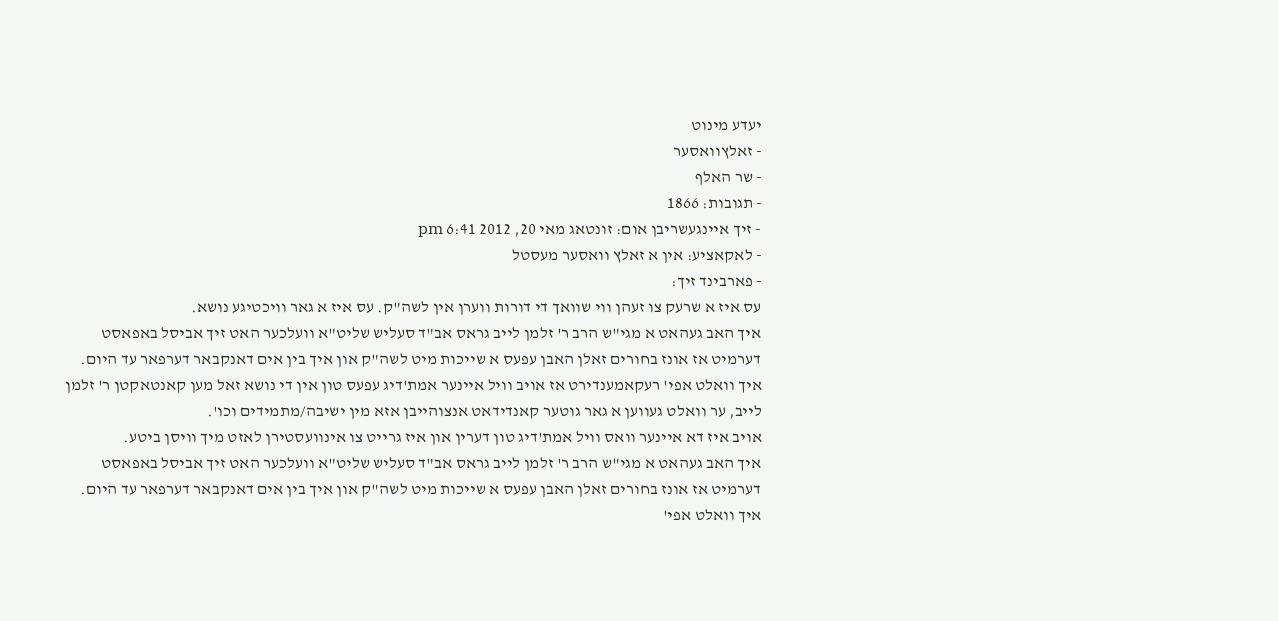יעדע מינוט
- זאלץוואסער
- שר האלף
- תגובות: 1866
- זיך איינגעשריבן אום: זונטאג מאי 20, 2012 6:41 pm
- לאקאציע: אין א זאלץ וואסער מעסטל
- פארבינד זיך:
עס איז א שרעק צו זעהן ווי שוואך די דורות ווערן אין לשה"ק. עס איז א גאר וויכטיגע נושא.
איך האב געהאט א מגי"ש הרב ר' זלמן לייב גראס אב"ד סעליש שליט"א וועלכער האט זיך אביסל באפאסט דערמיט אז אונז בחורים זאלן האבן עפעס א שייכות מיט לשה"ק און איך בין אים דאנקבאר דערפאר עד היום.
איך וואלט אפי' רעקאמענדירט אז אויב וויל איינער אמת'דיג עפעס טון אין די נושא זאל מען קאנטאקטן ר' זלמן לייב, ער וואלט געווען א גאר גוטער קאנדידאט אנצוהייבן אזא מין ישיבה/מתמידים וכו'.
אויב איז דא איינער וואס וויל אמת'דיג טון דערין און איז גרייט צו אינוועסטירן לאזט מיך וויסן ביטע.
איך האב געהאט א מגי"ש הרב ר' זלמן לייב גראס אב"ד סעליש שליט"א וועלכער האט זיך אביסל באפאסט דערמיט אז אונז בחורים זאלן האבן עפעס א שייכות מיט לשה"ק און איך בין אים דאנקבאר דערפאר עד היום.
איך וואלט אפי'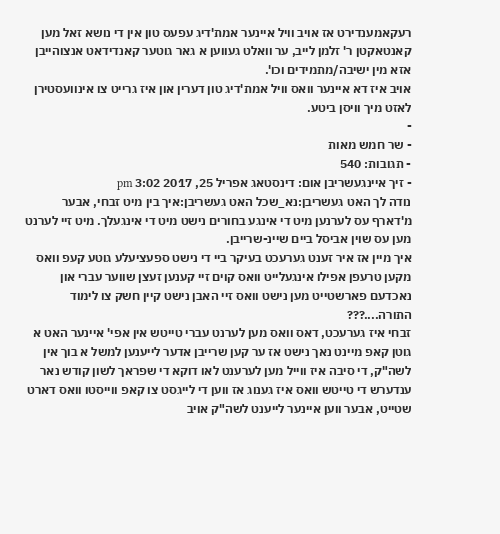רעקאמענדירט אז אויב וויל איינער אמת'דיג עפעס טון אין די נושא זאל מען קאנטאקטן ר' זלמן לייב, ער וואלט געווען א גאר גוטער קאנדידאט אנצוהייבן אזא מין ישיבה/מתמידים וכו'.
אויב איז דא איינער וואס וויל אמת'דיג טון דערין און איז גרייט צו אינוועסטירן לאזט מיך וויסן ביטע.
-
- שר חמש מאות
- תגובות: 540
- זיך איינגעשריבן אום: דינסטאג אפריל 25, 2017 3:02 pm
נודה לך האט געשריבן:נא_שכל האט געשריבן:איך בין מיט זבחי, אבער מ'דארף עס לערנען מיט די אינגע בחורים נישט מיט די אינגעלך. מיט זיי לערנט מען עס שוין אביסל ביים שיינ-שרייבן.
איך מיין אז איר זענט גערעכט בעיקר ביי די נישט ספעציעלע גוטע קעפ וואס מקען טרעפן אפילו אינגעלייט וואס קוים זיי קענען זעצן שווער עברי און נאכדעם פארשטייט מען נישט וואס זיי האבן נישט קיין חשק צו לימוד התורה....???
זבחי איז גערעכט, דאס וואס מען לערנט עברי טייטש אין אפי' איינער האט א גוטן קאפ מיינט נאך נישט אז ער קען שרייבן אדער לייענען למשל א בוך אין לשה"ק, די סיבה איז ווייל מען לערענט לאו דוקא די שפראך לשון קודש נאר ענדערש די טייטש וואס איז גענוג אז ווען די לייגסט צו קאפ ווייסטו וואס דארט שטייט, אבער ווען איינער לייענט לשה"ק אויב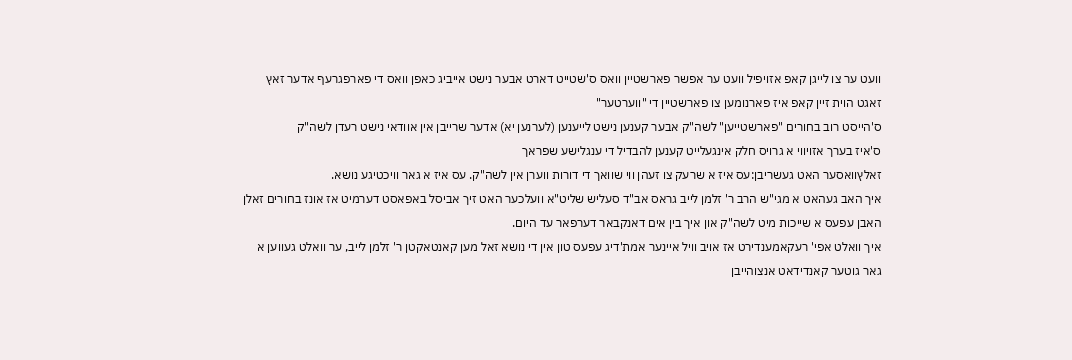וועט ער צו לייגן קאפ אזויפיל וועט ער אפשר פארשטיין וואס ס'שטייט דארט אבער נישט אייביג כאפן וואס די פארפגרעף אדער זאץ זאגט הוית זיין קאפ איז פארנומען צו פארשטיין די "ווערטער"
ס'הייסט רוב בחורים "פארשטייען" לשה"ק אבער קענען נישט לייענען (לערנען יא) אדער שרייבן אין אוודאי נישט רעדן לשה"ק
ס'איז בערך אזויווי א גרויס חלק אינגעלייט קענען להבדיל די ענגלישע שפראך
זאלץוואסער האט געשריבן:עס איז א שרעק צו זעהן ווי שוואך די דורות ווערן אין לשה"ק. עס איז א גאר וויכטיגע נושא.
איך האב געהאט א מגי"ש הרב ר' זלמן לייב גראס אב"ד סעליש שליט"א וועלכער האט זיך אביסל באפאסט דערמיט אז אונז בחורים זאלן האבן עפעס א שייכות מיט לשה"ק און איך בין אים דאנקבאר דערפאר עד היום.
איך וואלט אפי' רעקאמענדירט אז אויב וויל איינער אמת'דיג עפעס טון אין די נושא זאל מען קאנטאקטן ר' זלמן לייב, ער וואלט געווען א גאר גוטער קאנדידאט אנצוהייבן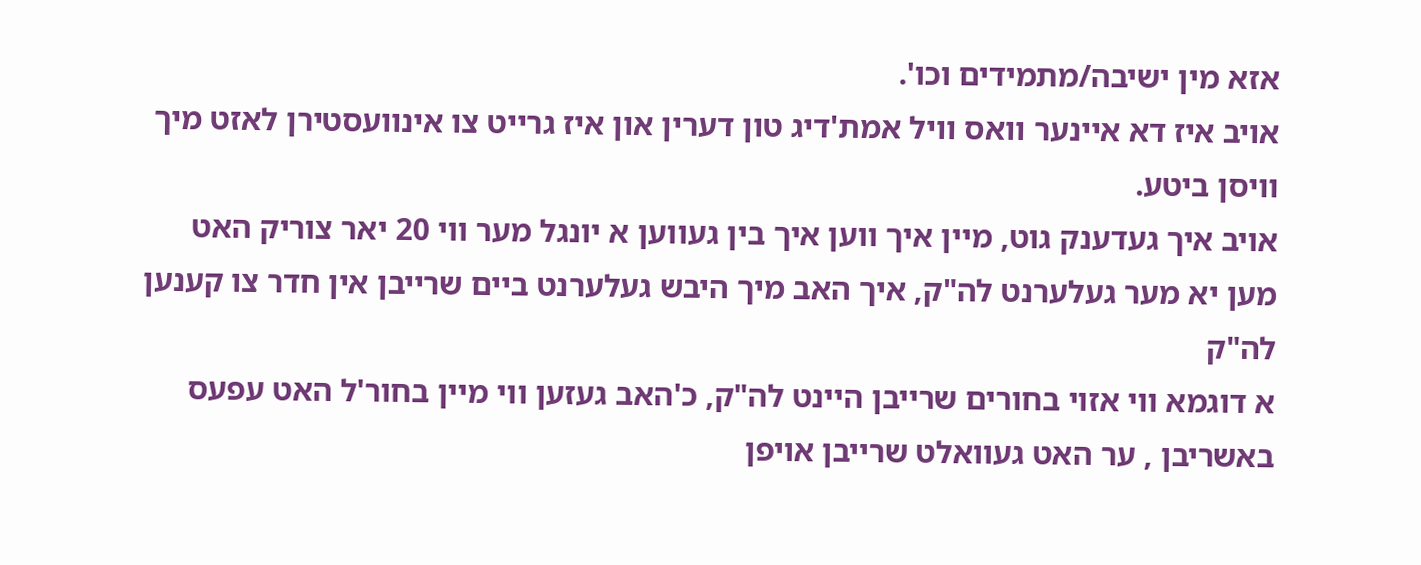אזא מין ישיבה/מתמידים וכו'.
אויב איז דא איינער וואס וויל אמת'דיג טון דערין און איז גרייט צו אינוועסטירן לאזט מיך וויסן ביטע.
אויב איך געדענק גוט, מיין איך ווען איך בין געווען א יונגל מער ווי 20 יאר צוריק האט מען יא מער געלערנט לה"ק, איך האב מיך היבש געלערנט ביים שרייבן אין חדר צו קענען לה"ק
א דוגמא ווי אזוי בחורים שרייבן היינט לה"ק, כ'האב געזען ווי מיין בחור'ל האט עפעס באשריבן , ער האט געוואלט שרייבן אויפן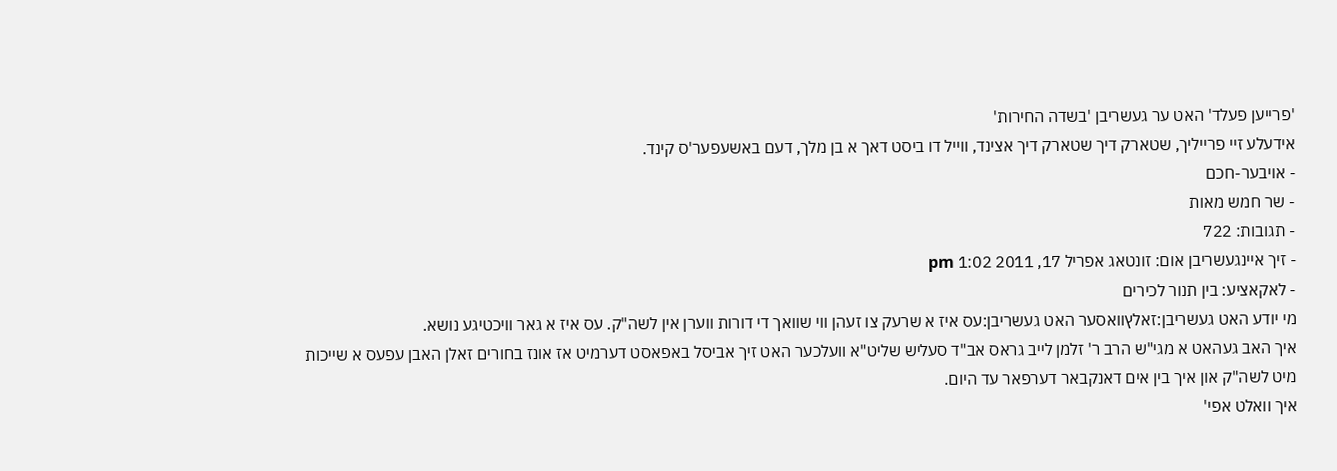'פרייען פעלד' האט ער געשריבן 'בשדה החירות'
אידעלע זיי פרייליך, שטארק דיך שטארק דיך אצינד, ווייל דו ביסט דאך א בן מלך, דעם באשעפער'ס קינד.
- אויבער-חכם
- שר חמש מאות
- תגובות: 722
- זיך איינגעשריבן אום: זונטאג אפריל 17, 2011 1:02 pm
- לאקאציע: בין תנור לכירים
מי יודע האט געשריבן:זאלץוואסער האט געשריבן:עס איז א שרעק צו זעהן ווי שוואך די דורות ווערן אין לשה"ק. עס איז א גאר וויכטיגע נושא.
איך האב געהאט א מגי"ש הרב ר' זלמן לייב גראס אב"ד סעליש שליט"א וועלכער האט זיך אביסל באפאסט דערמיט אז אונז בחורים זאלן האבן עפעס א שייכות מיט לשה"ק און איך בין אים דאנקבאר דערפאר עד היום.
איך וואלט אפי'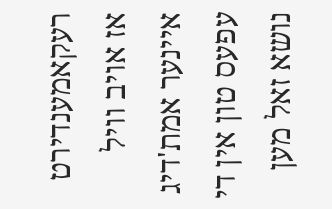רעקאמענדירט אז אויב וויל איינער אמת'דיג עפעס טון אין די נושא זאל מען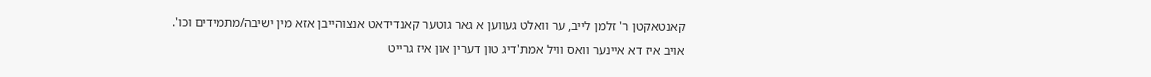קאנטאקטן ר' זלמן לייב, ער וואלט געווען א גאר גוטער קאנדידאט אנצוהייבן אזא מין ישיבה/מתמידים וכו'.
אויב איז דא איינער וואס וויל אמת'דיג טון דערין און איז גרייט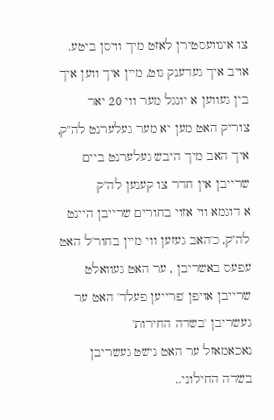צו אינוועסטירן לאזט מיך וויסן ביטע.
אויב איך געדענק גוט, מיין איך ווען איך בין געווען א יונגל מער ווי 20 יאר צוריק האט מען יא מער געלערנט לה"ק, איך האב מיך היבש געלערנט ביים שרייבן אין חדר צו קענען לה"ק
א דוגמא ווי אזוי בחורים שרייבן היינט לה"ק, כ'האב געזען ווי מיין בחור'ל האט עפעס באשריבן , ער האט געוואלט שרייבן אויפן 'פרייען פעלד' האט ער געשריבן 'בשדה החירות'
נאכאמאזל ער האט נישט געשריבן בשדה החילוני..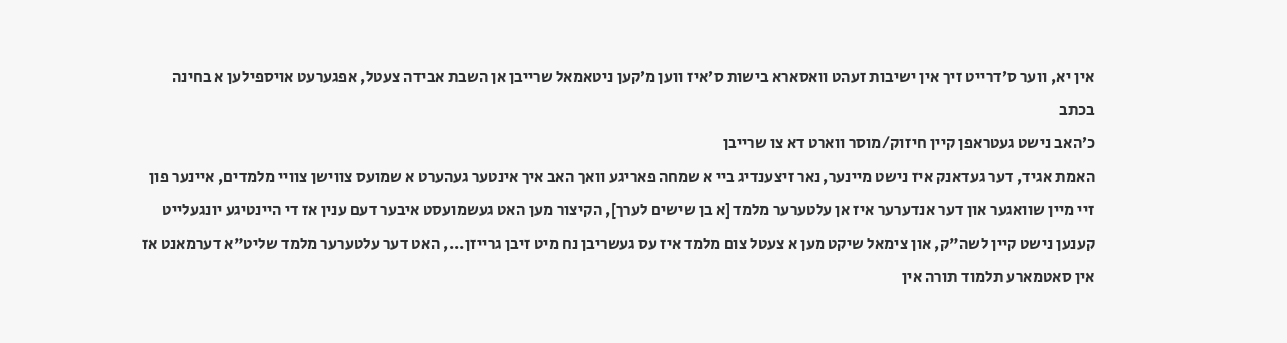אין יא, ווער ס׳דרייט זיך אין ישיבות זעהט וואסארא בישות ס׳איז ווען מ׳קען ניטאמאל שרייבן אן השבת אבידה צעטל, אפגערעט אויספילען א בחינה בכתב
כ׳האב נישט געטראפן קיין חיזוק/מוסר ווארט דא צו שרייבן
האמת אגיד, דער געדאנק איז נישט מיינער, נאר זיצענדיג ביי א שמחה פאריגע וואך האב איך אינטער געהערט א שמועס צווישן צוויי מלמדים, איינער פון זיי מיין שוואגער און דער אנדערער איז אן עלטערער מלמד [א בן שישים לערך], הקיצור מען האט געשמועסט איבער דעם ענין אז די היינטיגע יונגעלייט קענען נישט קיין לשה"ק, און צימאל שיקט מען א צעטל צום מלמד איז עס געשריבן נח מיט זיבן גרייזן..., האט דער עלטערער מלמד שליט"א דערמאנט אז אין סאטמארע תלמוד תורה אין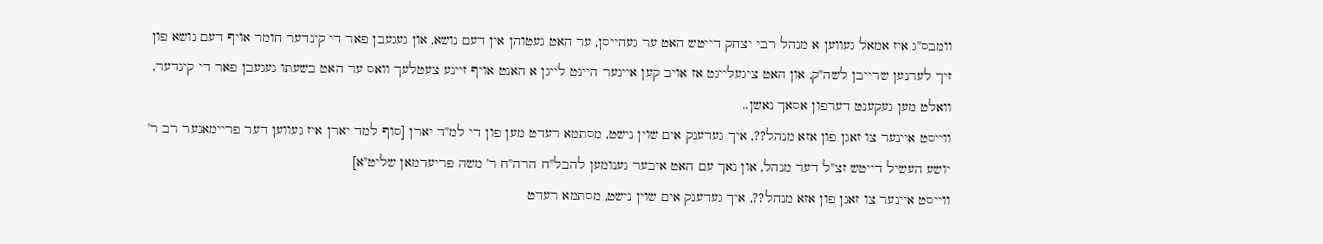וומבס"ג איז אמאל געווען א מנהל רבי יצחק דייטש האט ער געהייסן, ער האט געטוהן אין דעם נושא, און געגעבן פאר די קינדער חומר אויף דעם נושא פון זיך לערנען שרייבן לשה"ק, און האט ציגעלייגט אז אויב קען איינער היינט לייגן א האנט אויף זיינע צעטלעך וואס ער האט בשעתו געגעבן פאר די קינדער, וואלט מען געקענט דערפון אסאך נאשן..
ווייסט איינער צו זאגן פון אזא מנהל??, איך געדענק אים שוין נישט, מסתמא רעדט מען פון די למ"ד יארן [סוף למד יארן איז געווען דער פריימאנער רב ר' יושע העשיל דייטש זצ"ל דער מנהל, און נאך עם האט איבער גענומען להבל"ח הרה"ח ר' משה פריעדמאן שליט"א]
ווייסט איינער צו זאגן פון אזא מנהל??, איך געדענק אים שוין נישט, מסתמא רעדט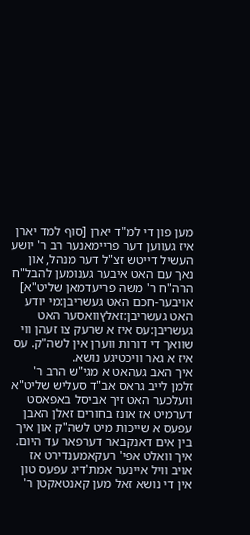מען פון די למ"ד יארן [סוף למד יארן איז געווען דער פריימאנער רב ר' יושע העשיל דייטש זצ"ל דער מנהל, און נאך עם האט איבער גענומען להבל"ח הרה"ח ר' משה פריעדמאן שליט"א]
אויבער-חכם האט געשריבן:מי יודע האט געשריבן:זאלץוואסער האט געשריבן:עס איז א שרעק צו זעהן ווי שוואך די דורות ווערן אין לשה"ק. עס איז א גאר וויכטיגע נושא.
איך האב געהאט א מגי"ש הרב ר' זלמן לייב גראס אב"ד סעליש שליט"א וועלכער האט זיך אביסל באפאסט דערמיט אז אונז בחורים זאלן האבן עפעס א שייכות מיט לשה"ק און איך בין אים דאנקבאר דערפאר עד היום.
איך וואלט אפי' רעקאמענדירט אז אויב וויל איינער אמת'דיג עפעס טון אין די נושא זאל מען קאנטאקטן ר'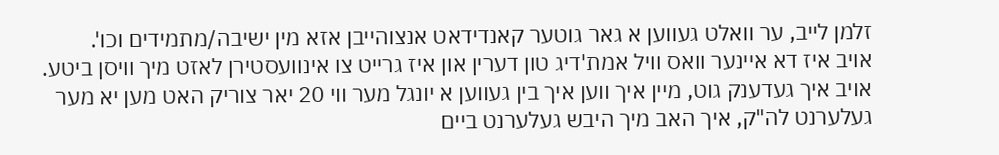זלמן לייב, ער וואלט געווען א גאר גוטער קאנדידאט אנצוהייבן אזא מין ישיבה/מתמידים וכו'.
אויב איז דא איינער וואס וויל אמת'דיג טון דערין און איז גרייט צו אינוועסטירן לאזט מיך וויסן ביטע.
אויב איך געדענק גוט, מיין איך ווען איך בין געווען א יונגל מער ווי 20 יאר צוריק האט מען יא מער געלערנט לה"ק, איך האב מיך היבש געלערנט ביים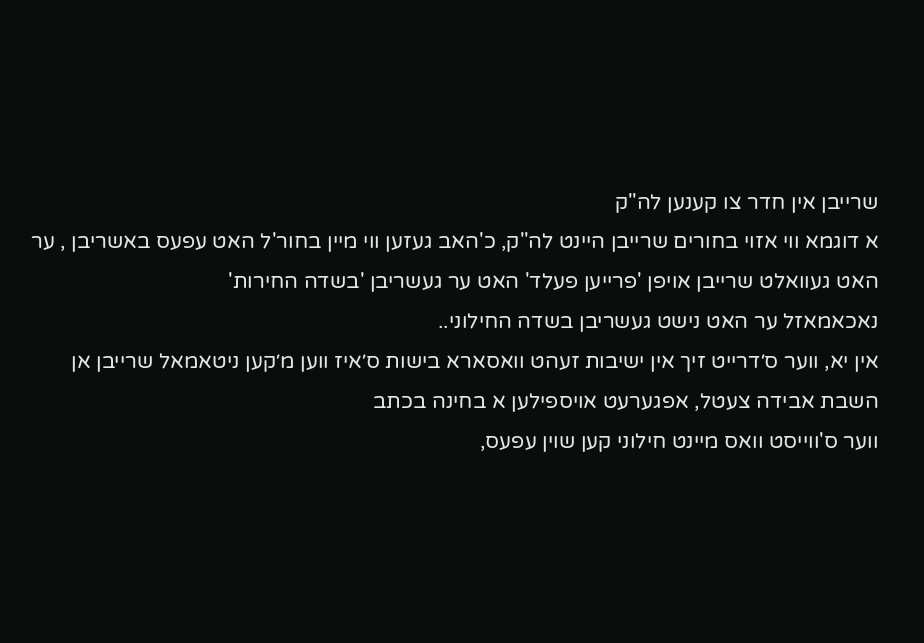שרייבן אין חדר צו קענען לה"ק
א דוגמא ווי אזוי בחורים שרייבן היינט לה"ק, כ'האב געזען ווי מיין בחור'ל האט עפעס באשריבן , ער האט געוואלט שרייבן אויפן 'פרייען פעלד' האט ער געשריבן 'בשדה החירות'
נאכאמאזל ער האט נישט געשריבן בשדה החילוני..
אין יא, ווער ס׳דרייט זיך אין ישיבות זעהט וואסארא בישות ס׳איז ווען מ׳קען ניטאמאל שרייבן אן השבת אבידה צעטל, אפגערעט אויספילען א בחינה בכתב
ווער ס'ווייסט וואס מיינט חילוני קען שוין עפעס,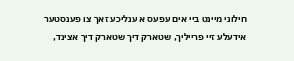חילוני מיינט ביי אים עפעס א ענליכע זאך צו פענסטער
אידעלע זיי פרייליך, שטארק דיך שטארק דיך אצינד,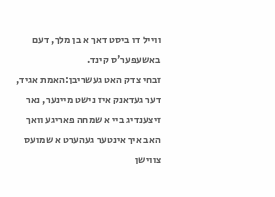ווייל דו ביסט דאך א בן מלך, דעם באשעפער'ס קינד.
זבחי צדק האט געשריבן:האמת אגיד, דער געדאנק איז נישט מיינער, נאר זיצענדיג ביי א שמחה פאריגע וואך האב איך אינטער געהערט א שמועס צווישן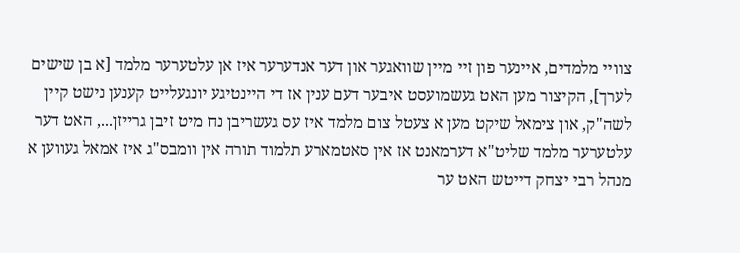צוויי מלמדים, איינער פון זיי מיין שוואגער און דער אנדערער איז אן עלטערער מלמד [א בן שישים לערך], הקיצור מען האט געשמועסט איבער דעם ענין אז די היינטיגע יונגעלייט קענען נישט קיין לשה"ק, און צימאל שיקט מען א צעטל צום מלמד איז עס געשריבן נח מיט זיבן גרייזן..., האט דער עלטערער מלמד שליט"א דערמאנט אז אין סאטמארע תלמוד תורה אין וומבס"ג איז אמאל געווען א מנהל רבי יצחק דייטש האט ער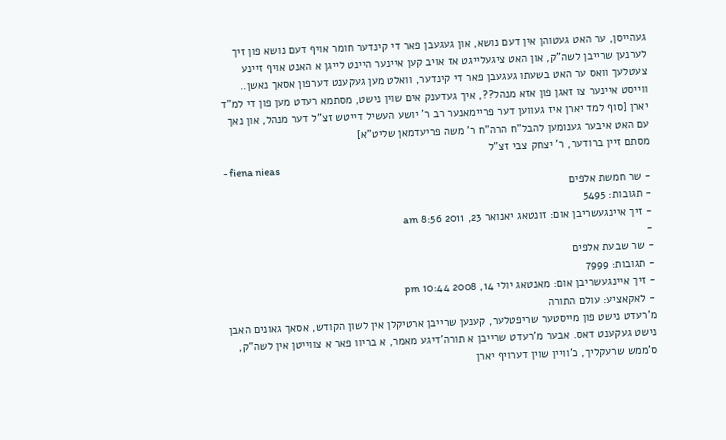געהייסן, ער האט געטוהן אין דעם נושא, און געגעבן פאר די קינדער חומר אויף דעם נושא פון זיך לערנען שרייבן לשה"ק, און האט ציגעלייגט אז אויב קען איינער היינט לייגן א האנט אויף זיינע צעטלעך וואס ער האט בשעתו געגעבן פאר די קינדער, וואלט מען געקענט דערפון אסאך נאשן..
ווייסט איינער צו זאגן פון אזא מנהל??, איך געדענק אים שוין נישט, מסתמא רעדט מען פון די למ"ד יארן [סוף למד יארן איז געווען דער פריימאנער רב ר' יושע העשיל דייטש זצ"ל דער מנהל, און נאך עם האט איבער גענומען להבל"ח הרה"ח ר' משה פריעדמאן שליט"א]
מסתם זיין ברודער, ר' יצחק צבי זצ"ל
- fiena nieas
- שר חמשת אלפים
- תגובות: 5495
- זיך איינגעשריבן אום: זונטאג יאנואר 23, 2011 8:56 am
-
- שר שבעת אלפים
- תגובות: 7999
- זיך איינגעשריבן אום: מאנטאג יולי 14, 2008 10:44 pm
- לאקאציע: עולם התורה
מ'רעדט נישט פון מייסטער שריפטלער, קענען שרייבן ארטיקלן אין לשון הקודש, אסאך גאונים האבן נישט געקענט דאס. אבער מ'רעדט שרייבן א תורה'דיגע מאמר, א בריוו פאר א צווייטן אין לשה"ק, ס'ממש שרעקליך, כ'וויין שוין דערויף יארן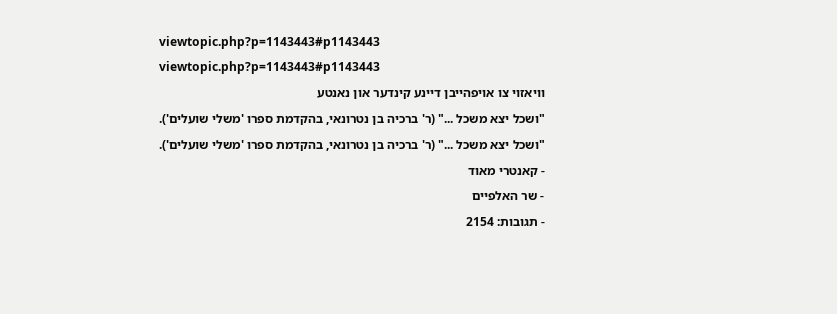viewtopic.php?p=1143443#p1143443
viewtopic.php?p=1143443#p1143443
וויאזוי צו אויפהייבן דיינע קינדער און נאנטע
"ושכל יצא משכל ..." (ר' ברכיה בן נטרונאי, בהקדמת ספרו 'משלי שועלים').
"ושכל יצא משכל ..." (ר' ברכיה בן נטרונאי, בהקדמת ספרו 'משלי שועלים').
- קאנטרי מאוד
- שר האלפיים
- תגובות: 2154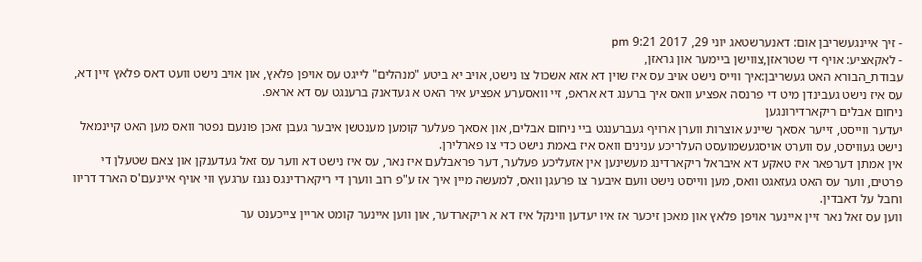- זיך איינגעשריבן אום: דאנערשטאג יוני 29, 2017 9:21 pm
- לאקאציע: אויף די שטראזן,צווישן ביימער און גראזן,
עבודת_הבורא האט געשריבן:איך ווייס נישט אויב עס איז שוין דא אזא אשכול צו נישט, אויב יא ביטע "מנהלים" לייגט עס אויפן פלאץ, און אויב נישט וועט דאס פלאץ זיין דא, עס איז נישט געבינדן מיט די פרנסה אפציע וואס איך ברענג דא אראפ, זיי וואסערע אפציע איר האט א געדאנק ברענגט עס דא אראפ.
ניחום אבלים ריקארדירונגען
יעדער ווייסט, זייער אסאך שיינע אוצרות ווערן ארויף געברענגט ביי ניחום אבלים, און אסאך פעלער קומען מענטשן איבער געבן זאכן פונעם נפטר וואס מען האט קיינמאל נישט געוויסט, עס ווערט אויסגעשמועסט העלריכע ענינים וואס איז באמת נישט כדי צו פארלירן.
אין אמתן דערפאר איז טאקע דא איבראל ריקארדינג מעשינען אין אזעליכע פעלער, דער פראבלעם איז נאר, עס איז נישט דא ווער עס זאל געדענקן און צאם שטעלן די פרטים, ווער עס האט געזאגט וואס, מען ווייסט נישט וועם איבער צו פרעגן וואס, למעשה מיין איך אז ע"פ רוב ווערן די ריקארדינגס נגנז ערגעץ ווי אויף איינעם'ס הארד דריוו וחבל על דאבדין.
ווען עס זאל נאר זיין איינער אויפן פלאץ און מאכן זיכער אז איו יעדען ווינקל איז דא א ריקארדער, און ווען איינער קומט אריין צייכענט ער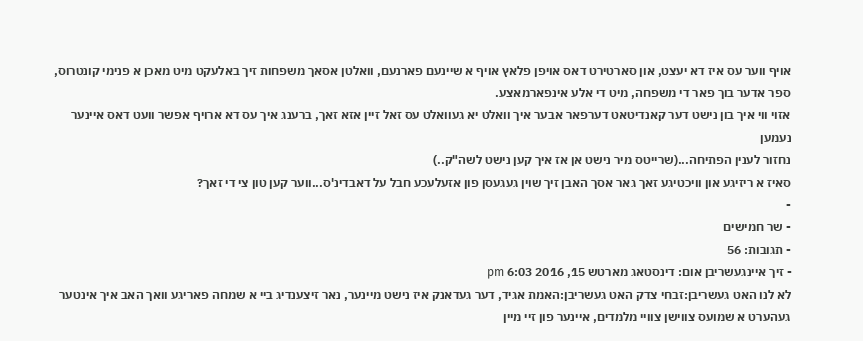אויף ווער עס איז דא יעצט, און סארטירט דאס אויפן פלאץ אויף א שיינעם פארנעם, וואלטן אסאך משפחות זיך באלעקט מיט מאכן א פנימי קונטרוס, ספר אדער בוך פאר די משפחה, מיט די אלע אינפארמאצע.
אזוי ווי איך בון נישט דער קאנדיטאט דערפאר אבער איך וואלט יא געוואלט עס זאל זיין אזא זאך, ברענג איך עס דא ארויף אפשר וועט דאס איינער נעמען
נחזור לענין הפתיחה...(שרייטס מיר נישט אן אז איך קען נישט לשה"ק..)
סאיז א ריזיגע און וויכטיגע זאך גאר אסך האבן זיך שוין געגעסן פון אזעלעכע חבל על דאבדינ'ס...ווער קען טון צי די זאך?
-
- שר חמישים
- תגובות: 56
- זיך איינגעשריבן אום: דינסטאג מארטש 15, 2016 6:03 pm
לא לנו האט געשריבן:זבחי צדק האט געשריבן:האמת אגיד, דער געדאנק איז נישט מיינער, נאר זיצענדיג ביי א שמחה פאריגע וואך האב איך אינטער געהערט א שמועס צווישן צוויי מלמדים, איינער פון זיי מיין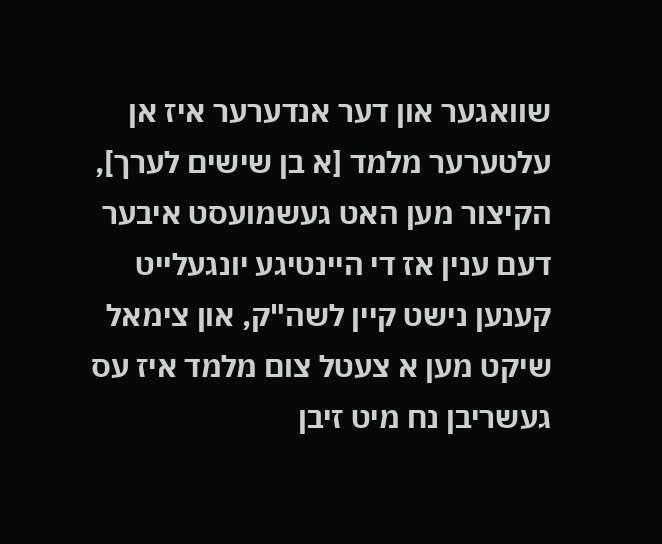שוואגער און דער אנדערער איז אן עלטערער מלמד [א בן שישים לערך], הקיצור מען האט געשמועסט איבער דעם ענין אז די היינטיגע יונגעלייט קענען נישט קיין לשה"ק, און צימאל שיקט מען א צעטל צום מלמד איז עס געשריבן נח מיט זיבן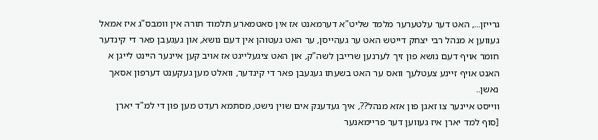גרייזן..., האט דער עלטערער מלמד שליט"א דערמאנט אז אין סאטמארע תלמוד תורה אין וומבס"ג איז אמאל געווען א מנהל רבי יצחק דייטש האט ער געהייסן, ער האט געטוהן אין דעם נושא, און געגעבן פאר די קינדער חומר אויף דעם נושא פון זיך לערנען שרייבן לשה"ק, און האט ציגעלייגט אז אויב קען איינער היינט לייגן א האנט אויף זיינע צעטלעך וואס ער האט בשעתו געגעבן פאר די קינדער, וואלט מען געקענט דערפון אסאך נאשן..
ווייסט איינער צו זאגן פון אזא מנהל??, איך געדענק אים שוין נישט, מסתמא רעדט מען פון די למ"ד יארן [סוף למד יארן איז געווען דער פריימאנער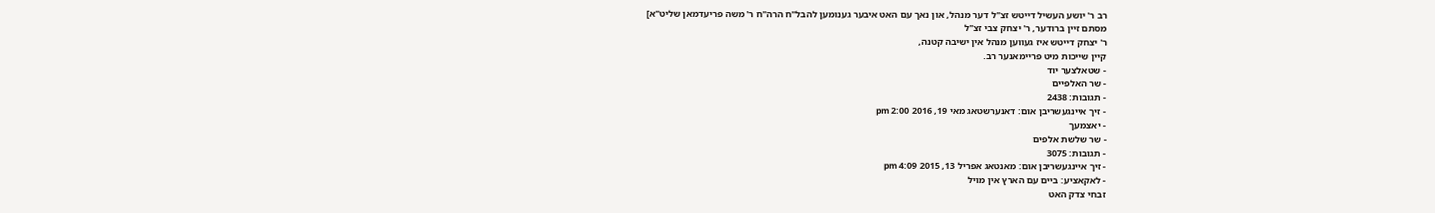רב ר' יושע העשיל דייטש זצ"ל דער מנהל, און נאך עם האט איבער גענומען להבל"ח הרה"ח ר' משה פריעדמאן שליט"א]
מסתם זיין ברודער, ר' יצחק צבי זצ"ל
ר' יצחק דייטש איז געווען מנהל אין ישיבה קטנה,
קיין שייכות מיט פריימאנער רב.
- שטאלצער יוד
- שר האלפיים
- תגובות: 2438
- זיך איינגעשריבן אום: דאנערשטאג מאי 19, 2016 2:00 pm
- יאצמעך
- שר שלשת אלפים
- תגובות: 3075
- זיך איינגעשריבן אום: מאנטאג אפריל 13, 2015 4:09 pm
- לאקאציע: ביים עם הארץ אין מויל
זבחי צדק האט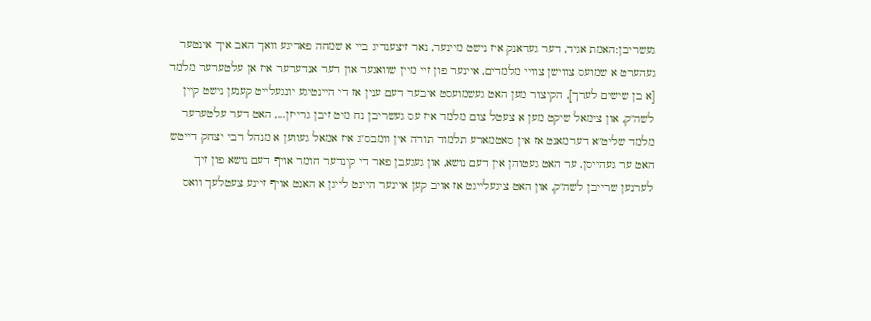געשריבן:האמת אגיד, דער געדאנק איז נישט מיינער, נאר זיצענדיג ביי א שמחה פאריגע וואך האב איך אינטער געהערט א שמועס צווישן צוויי מלמדים, איינער פון זיי מיין שוואגער און דער אנדערער איז אן עלטערער מלמד [א בן שישים לערך], הקיצור מען האט געשמועסט איבער דעם ענין אז די היינטיגע יונגעלייט קענען נישט קיין לשה"ק, און צימאל שיקט מען א צעטל צום מלמד איז עס געשריבן נח מיט זיבן גרייזן..., האט דער עלטערער מלמד שליט"א דערמאנט אז אין סאטמארע תלמוד תורה אין וומבס"ג איז אמאל געווען א מנהל רבי יצחק דייטש האט ער געהייסן, ער האט געטוהן אין דעם נושא, און געגעבן פאר די קינדער חומר אויף דעם נושא פון זיך לערנען שרייבן לשה"ק, און האט ציגעלייגט אז אויב קען איינער היינט לייגן א האנט אויף זיינע צעטלעך וואס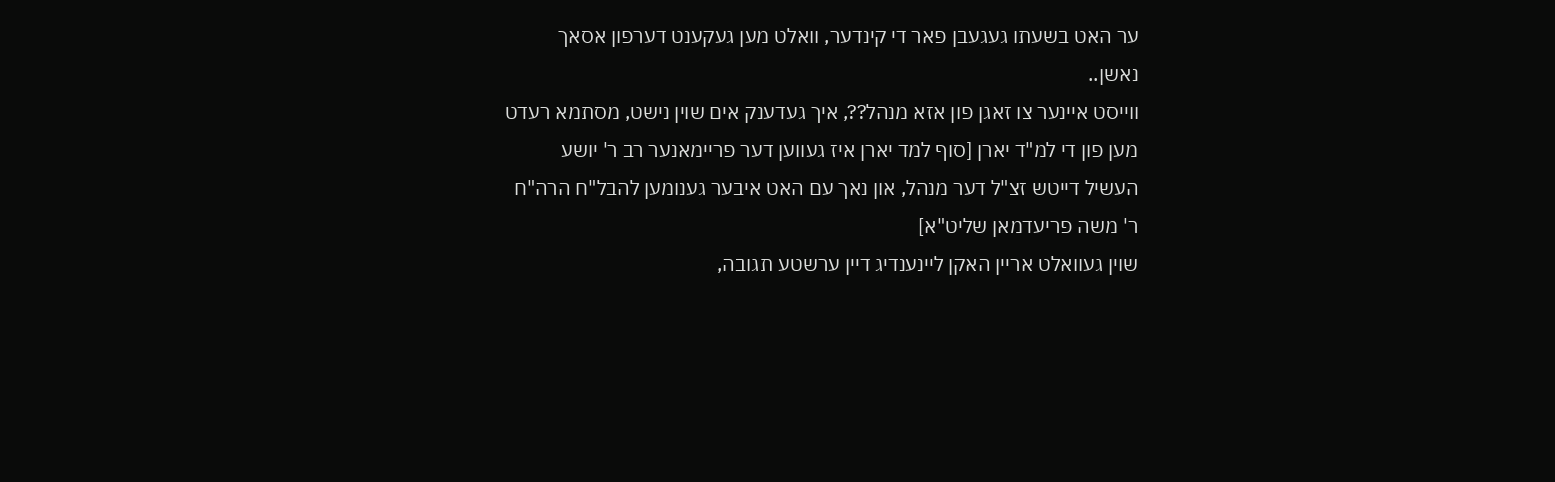ער האט בשעתו געגעבן פאר די קינדער, וואלט מען געקענט דערפון אסאך נאשן..
ווייסט איינער צו זאגן פון אזא מנהל??, איך געדענק אים שוין נישט, מסתמא רעדט מען פון די למ"ד יארן [סוף למד יארן איז געווען דער פריימאנער רב ר' יושע העשיל דייטש זצ"ל דער מנהל, און נאך עם האט איבער גענומען להבל"ח הרה"ח ר' משה פריעדמאן שליט"א]
שוין געוואלט אריין האקן ליינענדיג דיין ערשטע תגובה,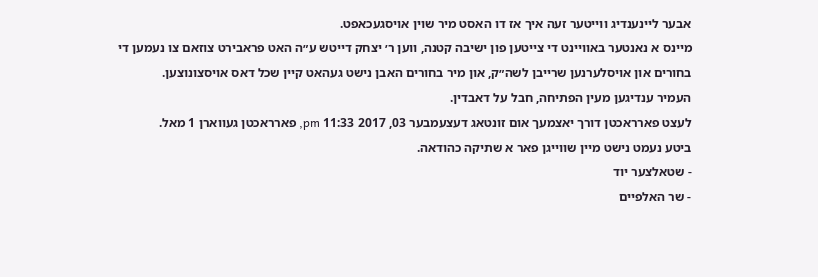אבער ליינענדיג ווייטער זעה איך אז דו האסט מיר שוין אויסגעכאפט.
מיינס א נאנטער באוויינט די צייטען פון ישיבה קטנה, ווען ר׳ יצחק דייטש ע״ה האט פראבירט צוזאם צו נעמען די בחורים און אויסלערנען שרייבן לשה״ק, און מיר בחורים האבן נישט געהאט קיין שכל דאס אויסצונוצען.
העמיר ענדיגען מעין הפתיחה, חבל על דאבדין.
לעצט פארראכטן דורך יאצמעך אום זונטאג דעצעמבער 03, 2017 11:33 pm, פארראכטן געווארן 1 מאל.
ביטע נעמט נישט מיין שווייגן פאר א שתיקה כהודאה.
- שטאלצער יוד
- שר האלפיים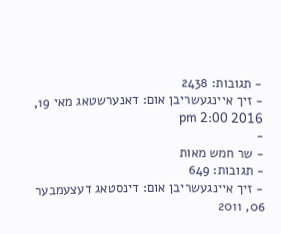- תגובות: 2438
- זיך איינגעשריבן אום: דאנערשטאג מאי 19, 2016 2:00 pm
-
- שר חמש מאות
- תגובות: 649
- זיך איינגעשריבן אום: דינסטאג דעצעמבער 06, 2011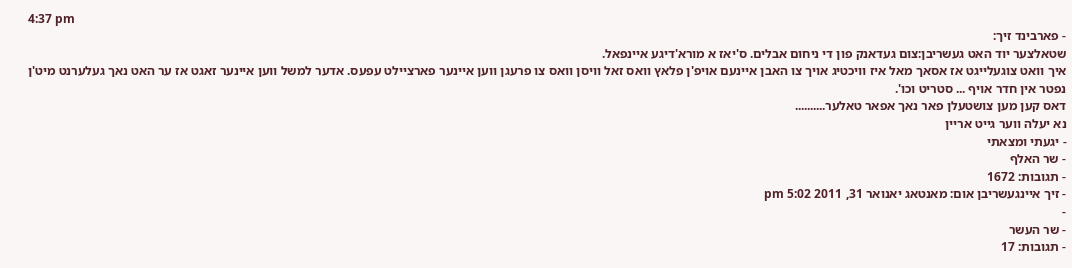4:37 pm
- פארבינד זיך:
שטאלצער יוד האט געשריבן:צום געדאנק פון די ניחום אבלים. ס'יאז א מורא'דיגע איינפאל.
איך וואט צוגעלייגט אז אסאך מאל איז וויכטיג אויך צו האבן איינעם אויפ'ן פלאץ וואס זאל וויסן וואס צו פרעגן ווען איינער פארציילט עפעס. אדער למשל ווען איינער זאגט אז ער האט נאך געלערנט מיט'ן נפטר אין חדר אויף ... סטריט וכו'.
דאס קען מען צושטעלן פאר נאך אפאר טאלער..........
נא יעלה ווער גייט אריין
- יגעתי ומצאתי
- שר האלף
- תגובות: 1672
- זיך איינגעשריבן אום: מאנטאג יאנואר 31, 2011 5:02 pm
-
- שר העשר
- תגובות: 17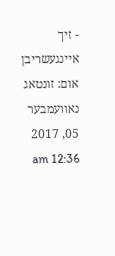- זיך איינגעשריבן אום: זונטאג נאוועמבער 05, 2017 12:36 am